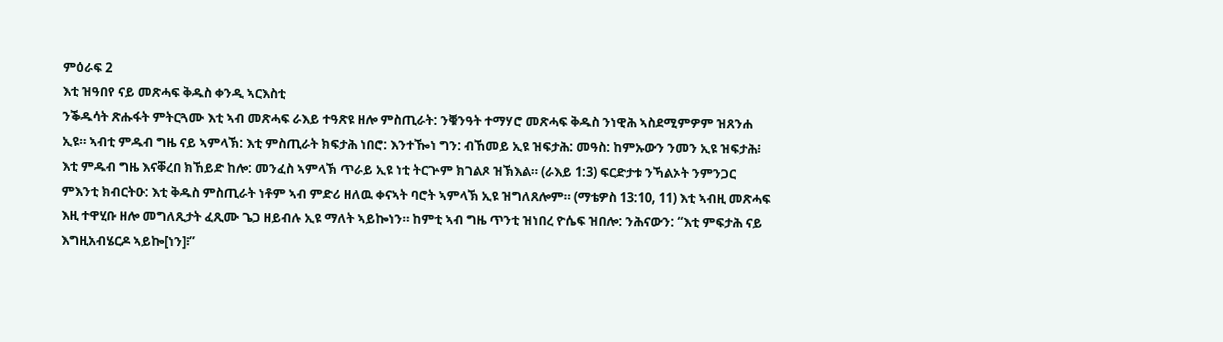ምዕራፍ 2
እቲ ዝዓበየ ናይ መጽሓፍ ቅዱስ ቀንዲ ኣርእስቲ
ንቕዱሳት ጽሑፋት ምትርጓሙ እቲ ኣብ መጽሓፍ ራእይ ተዓጽዩ ዘሎ ምስጢራት: ንቑንዓት ተማሃሮ መጽሓፍ ቅዱስ ንነዊሕ ኣስደሚምዎም ዝጸንሐ ኢዩ። ኣብቲ ምዱብ ግዜ ናይ ኣምላኽ: እቲ ምስጢራት ክፍታሕ ነበሮ: እንተዀነ ግን: ብኸመይ ኢዩ ዝፍታሕ: መዓስ: ከምኡውን ንመን ኢዩ ዝፍታሕ፧ እቲ ምዱብ ግዜ እናቐረበ ክኸይድ ከሎ: መንፈስ ኣምላኽ ጥራይ ኢዩ ነቲ ትርጕም ክገልጾ ዝኽእል። (ራእይ 1:3) ፍርድታቱ ንኻልኦት ንምንጋር ምእንቲ ክብርትዑ: እቲ ቅዱስ ምስጢራት ነቶም ኣብ ምድሪ ዘለዉ ቀናኣት ባሮት ኣምላኽ ኢዩ ዝግለጸሎም። (ማቴዎስ 13:10, 11) እቲ ኣብዚ መጽሓፍ እዚ ተዋሂቡ ዘሎ መግለጺታት ፈጺሙ ጌጋ ዘይብሉ ኢዩ ማለት ኣይኰነን። ከምቲ ኣብ ግዜ ጥንቲ ዝነበረ ዮሴፍ ዝበሎ: ንሕናውን: “እቲ ምፍታሕ ናይ እግዚአብሄርዶ ኣይኰ[ነን]፧”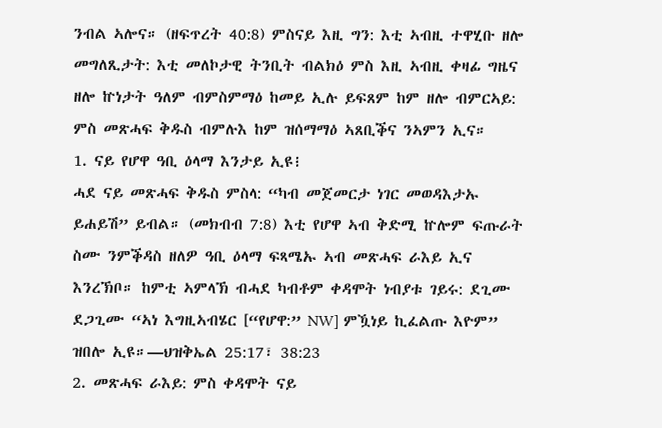ንብል ኣሎና። (ዘፍጥረት 40:8) ምስናይ እዚ ግን: እቲ ኣብዚ ተዋሂቡ ዘሎ መግለጺታት: እቲ መለኮታዊ ትንቢት ብልክዕ ምስ እዚ ኣብዚ ቀዛፊ ግዜና ዘሎ ኵነታት ዓለም ብምስምማዕ ከመይ ኢሉ ይፍጸም ከም ዘሎ ብምርኣይ: ምስ መጽሓፍ ቅዱስ ብምሉእ ከም ዝሰማማዕ ኣጸቢቕና ንኣምን ኢና።
1. ናይ የሆዋ ዓቢ ዕላማ እንታይ ኢዩ፧
ሓደ ናይ መጽሓፍ ቅዱስ ምስላ: “ካብ መጀመርታ ነገር መወዳእታኡ ይሐይሽ” ይብል። (መክብብ 7:8) እቲ የሆዋ ኣብ ቅድሚ ኵሎም ፍጡራት ስሙ ንምቕዳስ ዘለዎ ዓቢ ዕላማ ፍጻሜኡ ኣብ መጽሓፍ ራእይ ኢና እንረኽቦ። ከምቲ ኣምላኽ ብሓደ ካብቶም ቀዳሞት ነብያቱ ገይሩ: ደጊሙ ደጋጊሙ “ኣነ እግዚኣብሄር [“የሆዋ:” NW] ምዃነይ ኪፈልጡ እዮም” ዝበሎ ኢዩ።—ህዝቅኤል 25:17፣ 38:23
2. መጽሓፍ ራእይ: ምስ ቀዳሞት ናይ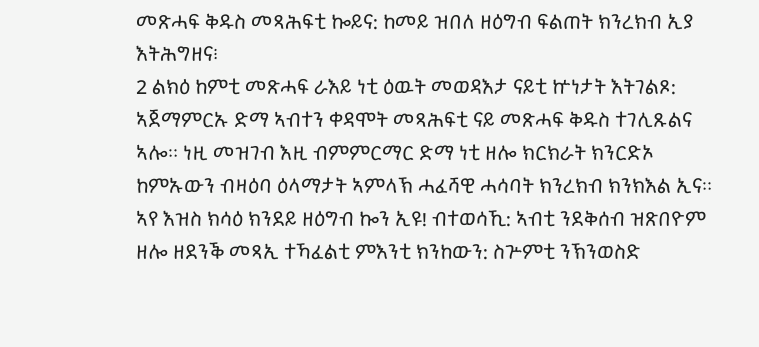መጽሓፍ ቅዱስ መጻሕፍቲ ኰይና: ከመይ ዝበለ ዘዕግብ ፍልጠት ክንረክብ ኢያ እትሕግዘና፧
2 ልክዕ ከምቲ መጽሓፍ ራእይ ነቲ ዕዉት መወዳእታ ናይቲ ኵነታት እትገልጾ: ኣጀማምርኡ ድማ ኣብተን ቀዳሞት መጻሕፍቲ ናይ መጽሓፍ ቅዱስ ተገሊጹልና ኣሎ። ነዚ መዝገብ እዚ ብምምርማር ድማ ነቲ ዘሎ ክርክራት ክንርድኦ ከምኡውን ብዛዕባ ዕላማታት ኣምላኽ ሓፈሻዊ ሓሳባት ክንረክብ ክንክእል ኢና። ኣየ እዝስ ክሳዕ ክንደይ ዘዕግብ ኰን ኢዩ! ብተወሳኺ: ኣብቲ ንደቅሰብ ዝጽበዮም ዘሎ ዘደንቕ መጻኢ ተኻፈልቲ ምእንቲ ክንከውን: ስጕምቲ ንኽንወስድ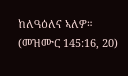ከለዓዕለና ኣለዎ። (መዝሙር 145:16, 20)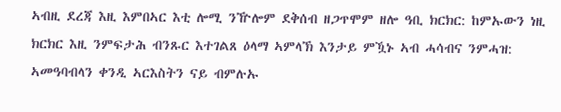ኣብዚ ደረጃ እዚ እምበኣር እቲ ሎሚ ንዅሎም ደቅሰብ ዘጋጥሞም ዘሎ ዓቢ ክርክር: ከምኡውን ነዚ ክርክር እዚ ንምፍታሕ ብንጹር እተገልጸ ዕላማ ኣምላኽ እንታይ ምዃኑ ኣብ ሓሳብና ንምሓዝ: ኣመዓባብላን ቀንዲ ኣርእስትን ናይ ብምሉኡ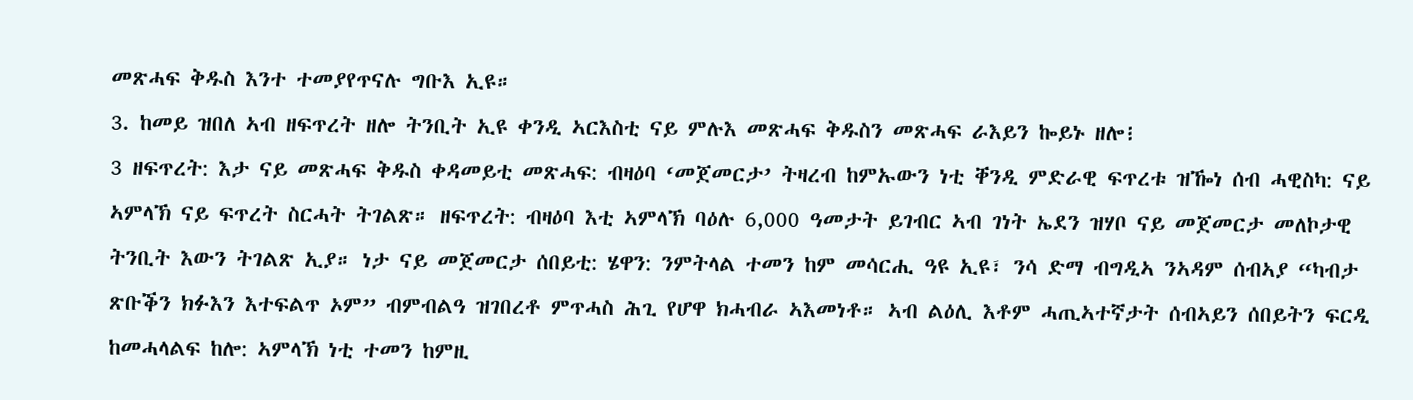መጽሓፍ ቅዱስ እንተ ተመያየጥናሉ ግቡእ ኢዩ።
3. ከመይ ዝበለ ኣብ ዘፍጥረት ዘሎ ትንቢት ኢዩ ቀንዲ ኣርእስቲ ናይ ምሉእ መጽሓፍ ቅዱስን መጽሓፍ ራእይን ኰይኑ ዘሎ፧
3 ዘፍጥረት: እታ ናይ መጽሓፍ ቅዱስ ቀዳመይቲ መጽሓፍ: ብዛዕባ ‘መጀመርታ’ ትዛረብ ከምኡውን ነቲ ቐንዲ ምድራዊ ፍጥረቱ ዝዀነ ሰብ ሓዊስካ: ናይ ኣምላኽ ናይ ፍጥረት ስርሓት ትገልጽ። ዘፍጥረት: ብዛዕባ እቲ ኣምላኽ ባዕሉ 6,000 ዓመታት ይገብር ኣብ ገነት ኤደን ዝሃቦ ናይ መጀመርታ መለኮታዊ ትንቢት እውን ትገልጽ ኢያ። ነታ ናይ መጀመርታ ሰበይቲ: ሄዋን: ንምትላል ተመን ከም መሳርሒ ዓዩ ኢዩ፣ ንሳ ድማ ብግዲኣ ንኣዳም ሰብኣያ “ካብታ ጽቡቕን ክፉእን እተፍልጥ ኦም” ብምብልዓ ዝገበረቶ ምጥሓስ ሕጊ የሆዋ ክሓብራ ኣእመነቶ። ኣብ ልዕሊ እቶም ሓጢኣተኛታት ሰብኣይን ሰበይትን ፍርዲ ከመሓላልፍ ከሎ: ኣምላኽ ነቲ ተመን ከምዚ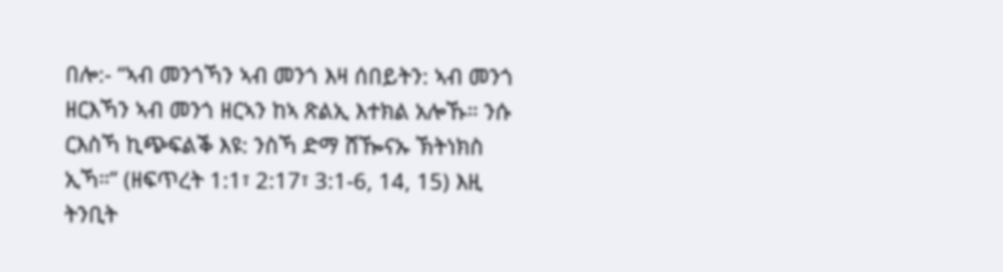በሎ:- “ኣብ መንጎኻን ኣብ መንጎ እዛ ሰበይትን: ኣብ መንጎ ዘርእኻን ኣብ መንጎ ዘርኣን ከኣ ጽልኢ እተክል አሎኹ። ንሱ ርእስኻ ኪጭፍልቕ እዩ: ንስኻ ድማ ሸዀናኡ ኽትነክስ ኢኻ።” (ዘፍጥረት 1:1፣ 2:17፣ 3:1-6, 14, 15) እዚ ትንቢት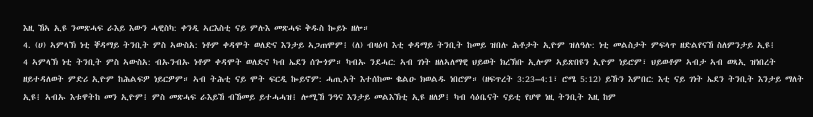እዚ ኸኣ ኢዩ ንመጽሓፍ ራእይ እውን ሓዊስካ: ቀንዲ ኣርእስቲ ናይ ምሉእ መጽሓፍ ቅዱስ ኰይኑ ዘሎ።
4. (ሀ) ኣምላኽ ነቲ ቐዳማይ ትንቢት ምስ ኣውስአ: ነቶም ቀዳሞት ወለድና እንታይ ኣጋጠሞም፧ (ለ) ብዛዕባ እቲ ቀዳማይ ትንቢት ከመይ ዝበሉ ሕቶታት ኢዮም ዝለዓሉ: ነቲ መልስታት ምፍላጥ ዘድልየናኸ ስለምንታይ ኢዩ፧
4 ኣምላኽ ነቲ ትንቢት ምስ ኣውስአ: ብኡንብኡ ነቶም ቀዳሞት ወለድና ካብ ኤደን ሰጐጎም። ካብኡ ንደሓር: ኣብ ገነት ዘለኣለማዊ ህይወት ክረኽቡ ኢሎም ኣይጽበዩን ኢዮም ነይሮም፣ ህይወቶም ኣብታ ኣብ ወጻኢ ዝነበረት ዘይተዳለወት ምድሪ ኢዮም ከሕልፍዎ ነይርዎም። ኣብ ትሕቲ ናይ ሞት ፍርዲ ኰይኖም: ሓጢኣት እተሰከሙ ቈልዑ ክወልዱ ነበሮም። (ዘፍጥረት 3:23–4:1፣ ሮሜ 5:12) ይኹን እምበር: እቲ ናይ ገነት ኤደን ትንቢት እንታይ ማለት ኢዩ፧ ኣብኡ እቱዋትከ መን ኢዮም፧ ምስ መጽሓፍ ራእይኸ ብኸመይ ይተሓሓዝ፧ ሎሚኸ ንዓና እንታይ መልእኽቲ ኢዩ ዘለዎ፧ ካብ ሳዕቤናት ናይቲ የሆዋ ነዚ ትንቢት እዚ ከም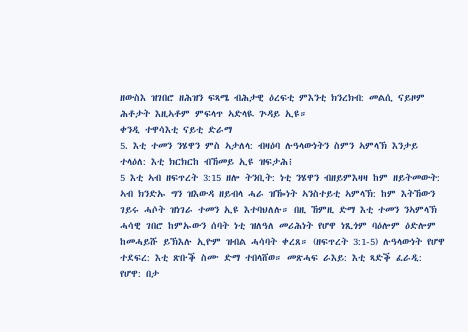ዘውስእ ዝገበሮ ዘሕዝን ፍጻሜ ብሕታዊ ዕረፍቲ ምእንቲ ክንረክብ: መልሲ ናይዞም ሕቶታት እዚኣቶም ምፍላጥ ኣድላዪ ጕዳይ ኢዩ።
ቀንዲ ተዋሳእቲ ናይቲ ድራማ
5. እቲ ተመን ንሄዋን ምስ ኣታለላ: ብዛዕባ ሉዓላውነትን ስምን ኣምላኽ እንታይ ተላዕለ: እቲ ክርክርከ ብኸመይ ኢዩ ዝፍታሕ፧
5 እቲ ኣብ ዘፍጥረት 3:15 ዘሎ ትንቢት: ነቲ ንሄዋን ብዘይምእዛዛ ከም ዘይትመውት: ኣብ ክንድኡ ግን ዝእውዳ ዘይብላ ሓራ ዝዀነት ኣንስተይቲ ኣምላኽ: ከም እትኸውን ገይሩ ሓሶት ዝነገራ ተመን ኢዩ እተባህለሉ። በዚ ኸምዚ ድማ እቲ ተመን ንኣምላኽ ሓሳዊ ገበሮ ከምኡውን ሰባት ነቲ ዝለዓለ መሪሕነት የሆዋ ነጺጎም ባዕሎም ዕድሎም ከመሓይሹ ይኽእሉ ኢዮም ዝብል ሓሳባት ቀረጸ። (ዘፍጥረት 3:1-5) ሉዓላውነት የሆዋ ተደፍረ: እቲ ጽቡቕ ስሙ ድማ ተበላሸወ። መጽሓፍ ራእይ: እቲ ጻድቕ ፈራዲ: የሆዋ: በታ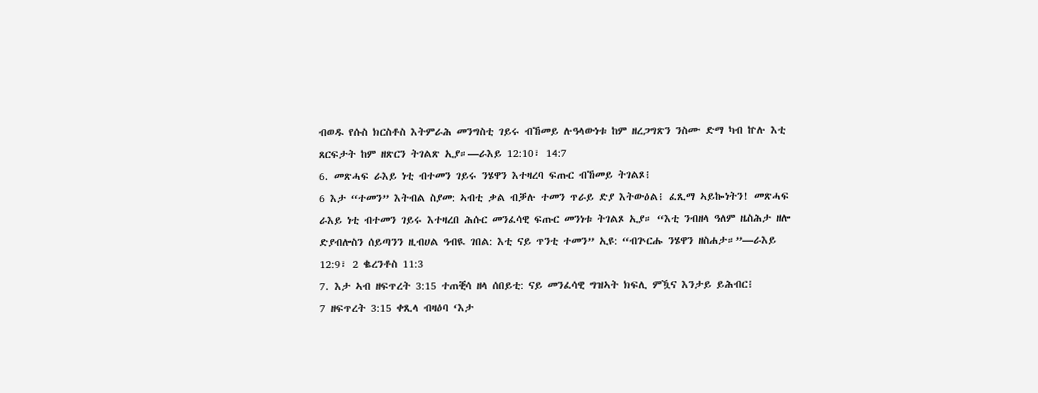ብወዱ የሱስ ክርስቶስ እትምራሕ መንግስቲ ገይሩ ብኸመይ ሉዓላውነቱ ከም ዘረጋግጽን ንስሙ ድማ ካብ ኵሉ እቲ ጸርፍታት ከም ዘጽርን ትገልጽ ኢያ።—ራእይ 12:10፣ 14:7
6. መጽሓፍ ራእይ ነቲ ብተመን ገይሩ ንሄዋን እተዛረባ ፍጡር ብኸመይ ትገልጾ፧
6 እታ “ተመን” እትብል ስያመ: ኣብቲ ቃል ብቓሉ ተመን ጥራይ ድያ እትውዕል፧ ፈጺማ ኣይኰነትን! መጽሓፍ ራእይ ነቲ ብተመን ገይሩ እተዛረበ ሕሱር መንፈሳዊ ፍጡር መንነቱ ትገልጾ ኢያ። “እቲ ንብዘላ ዓለም ዜስሕታ ዘሎ ድያብሎስን ሰይጣንን ዚብሀል ዓብዪ ገበል: እቲ ናይ ጥንቲ ተመን” ኢዩ: “ብጕርሑ ንሄዋን ዘስሐታ።”—ራእይ 12:9፣ 2 ቈረንቶስ 11:3
7. እታ ኣብ ዘፍጥረት 3:15 ተጠቒሳ ዘላ ሰበይቲ: ናይ መንፈሳዊ ግዝኣት ክፍሊ ምዃና እንታይ ይሕብር፧
7 ዘፍጥረት 3:15 ቀጺላ ብዛዕባ ‘እታ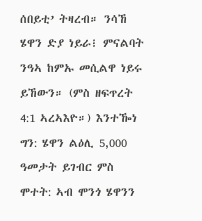ሰበይቲ’ ትዛረብ። ንሳኸ ሄዋን ድያ ነይራ፧ ምናልባት ንዓኣ ከምኡ መሲልዋ ነይሩ ይኸውን። (ምስ ዘፍጥረት 4:1 ኣረኣእዮ።) እንተዀነ ግን: ሄዋን ልዕሊ 5,000 ዓመታት ይገብር ምስ ሞተት: ኣብ ሞንጎ ሄዋንን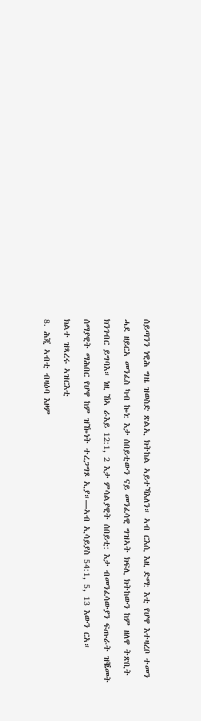ሰይጣንን ነዊሕ ግዜ ዝወስድ ጽልኢ ክትከል ኣይተኻእለን። ኣብ ርእሲ እዚ ድማ: እቲ የሆዋ እተዛረቦ ተመን ሓደ ዘይርአ መንፈስ ካብ ኰነ: እታ ሰበይቲውን ናይ መንፈሳዊ ግዝኣት ክፍሊ ክትከውን ከም ዘለዋ ትጽቢት ክንገብር ይግባእ። ነዚ ኸኣ ራእይ 12:1, 2 እታ ምሳልያዊት ሰበይቲ: እታ ብመንፈሳውያን ፍጡራት ዝቘመት ሰማያዊት ማሕበር የሆዋ ከም ዝዀነት ተረጋግጾ ኢያ።—ኣብ ኢሳይያስ 54:1, 5, 13 እውን ርአ።
ክልተ ዝጻረሩ ኣዝርእቲ
8. ሕጂ ኣብቲ ብዛዕባ እዞም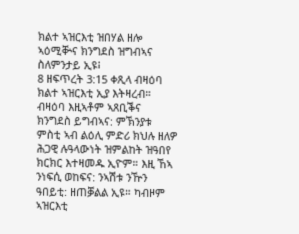ክልተ ኣዝርእቲ ዝበሃል ዘሎ ኣዕሚቝና ክንግደስ ዝግብኣና ስለምንታይ ኢዩ፧
8 ዘፍጥረት 3:15 ቀጺላ ብዛዕባ ክልተ ኣዝርእቲ ኢያ እትዛረብ። ብዛዕባ እዚኣቶም ኣጸቢቕና ክንግደስ ይግብኣና: ምኽንያቱ ምስቲ ኣብ ልዕሊ ምድሪ ክህሉ ዘለዎ ሕጋዊ ሉዓላውነት ዝምልከት ዝዓበየ ክርክር እተዛመዱ ኢዮም። እዚ ኸኣ ንነፍሲ ወከፍና: ንኣሽቱ ንዅን ዓበይቲ: ዘጠቓልል ኢዩ። ካብዞም ኣዝርእቲ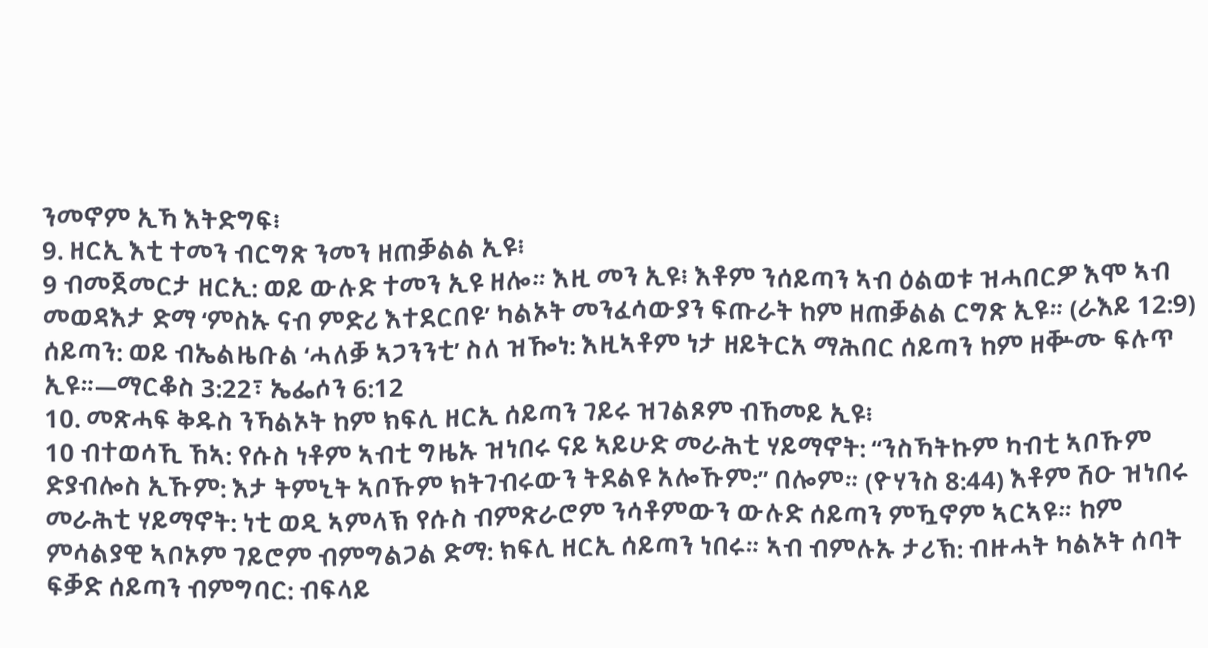ንመኖም ኢኻ እትድግፍ፧
9. ዘርኢ እቲ ተመን ብርግጽ ንመን ዘጠቓልል ኢዩ፧
9 ብመጀመርታ ዘርኢ: ወይ ውሉድ ተመን ኢዩ ዘሎ። እዚ መን ኢዩ፧ እቶም ንሰይጣን ኣብ ዕልወቱ ዝሓበርዎ እሞ ኣብ መወዳእታ ድማ ‘ምስኡ ናብ ምድሪ እተደርበዩ’ ካልኦት መንፈሳውያን ፍጡራት ከም ዘጠቓልል ርግጽ ኢዩ። (ራእይ 12:9) ሰይጣን: ወይ ብኤልዜቡል ‘ሓለቓ ኣጋንንቲ’ ስለ ዝዀነ: እዚኣቶም ነታ ዘይትርአ ማሕበር ሰይጣን ከም ዘቝሙ ፍሉጥ ኢዩ።—ማርቆስ 3:22፣ ኤፌሶን 6:12
10. መጽሓፍ ቅዱስ ንኻልኦት ከም ክፍሊ ዘርኢ ሰይጣን ገይሩ ዝገልጾም ብኸመይ ኢዩ፧
10 ብተወሳኺ ኸኣ: የሱስ ነቶም ኣብቲ ግዜኡ ዝነበሩ ናይ ኣይሁድ መራሕቲ ሃይማኖት: “ንስኻትኩም ካብቲ ኣቦኹም ድያብሎስ ኢኹም: እታ ትምኒት ኣቦኹም ክትገብሩውን ትደልዩ አሎኹም:” በሎም። (ዮሃንስ 8:44) እቶም ሽዑ ዝነበሩ መራሕቲ ሃይማኖት: ነቲ ወዲ ኣምላኽ የሱስ ብምጽራሮም ንሳቶምውን ውሉድ ሰይጣን ምዃኖም ኣርኣዩ። ከም ምሳልያዊ ኣቦኦም ገይሮም ብምግልጋል ድማ: ክፍሊ ዘርኢ ሰይጣን ነበሩ። ኣብ ብምሉኡ ታሪኽ: ብዙሓት ካልኦት ሰባት ፍቓድ ሰይጣን ብምግባር: ብፍላይ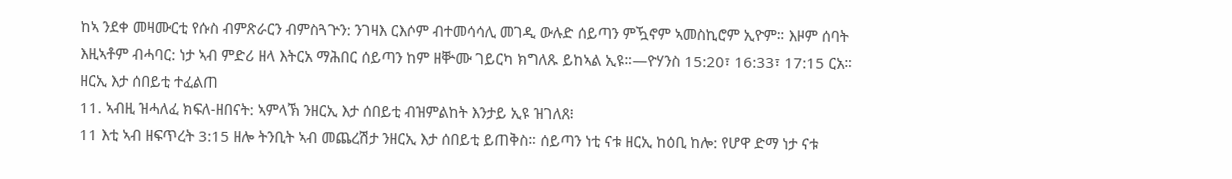ከኣ ንደቀ መዛሙርቲ የሱስ ብምጽራርን ብምስጓጕን: ንገዛእ ርእሶም ብተመሳሳሊ መገዲ ውሉድ ሰይጣን ምዃኖም ኣመስኪሮም ኢዮም። እዞም ሰባት እዚኣቶም ብሓባር: ነታ ኣብ ምድሪ ዘላ እትርአ ማሕበር ሰይጣን ከም ዘቝሙ ገይርካ ክግለጹ ይከኣል ኢዩ።—ዮሃንስ 15:20፣ 16:33፣ 17:15 ርአ።
ዘርኢ እታ ሰበይቲ ተፈልጠ
11. ኣብዚ ዝሓለፈ ክፍለ-ዘበናት: ኣምላኽ ንዘርኢ እታ ሰበይቲ ብዝምልከት እንታይ ኢዩ ዝገለጸ፧
11 እቲ ኣብ ዘፍጥረት 3:15 ዘሎ ትንቢት ኣብ መጨረሽታ ንዘርኢ እታ ሰበይቲ ይጠቅስ። ሰይጣን ነቲ ናቱ ዘርኢ ከዕቢ ከሎ: የሆዋ ድማ ነታ ናቱ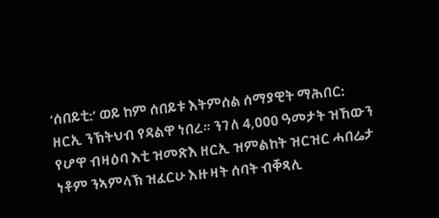‘ሰበይቲ:’ ወይ ከም ሰበይቱ እትምሰል ሰማያዊት ማሕበር: ዘርኢ ንኽትህብ የዳልዋ ነበረ። ንገለ 4,000 ዓመታት ዝኸውን የሆዋ ብዛዕባ እቲ ዝመጽእ ዘርኢ ዝምልከት ዝርዝር ሓበሬታ ነቶም ንኣምላኽ ዝፈርሁ እዙዛት ሰባት ብቐጻሊ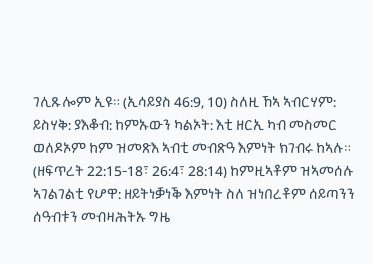ገሊጹሎም ኢዩ። (ኢሳይያስ 46:9, 10) ስለዚ ኸኣ ኣብርሃም: ይስሃቅ: ያእቆብ: ከምኡውን ካልኦት: እቲ ዘርኢ ካብ መስመር ወለዶኦም ከም ዝመጽእ ኣብቲ መብጽዓ እምነት ክገብሩ ከኣሉ። (ዘፍጥረት 22:15-18፣ 26:4፣ 28:14) ከምዚኣቶም ዝኣመሰሉ ኣገልገልቲ የሆዋ: ዘይትነቓነቕ እምነት ስለ ዝነበረቶም ሰይጣንን ሰዓብቱን መብዛሕትኡ ግዜ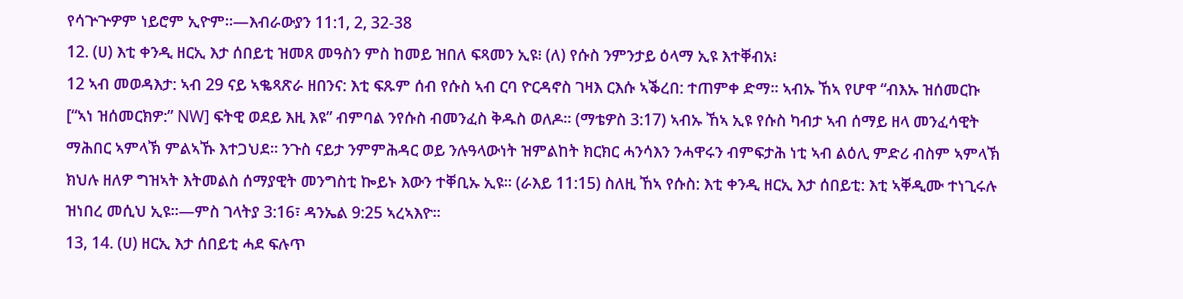የሳጕጕዎም ነይሮም ኢዮም።—እብራውያን 11:1, 2, 32-38
12. (ሀ) እቲ ቀንዲ ዘርኢ እታ ሰበይቲ ዝመጸ መዓስን ምስ ከመይ ዝበለ ፍጻመን ኢዩ፧ (ለ) የሱስ ንምንታይ ዕላማ ኢዩ እተቐብአ፧
12 ኣብ መወዳእታ: ኣብ 29 ናይ ኣቈጻጽራ ዘበንና: እቲ ፍጹም ሰብ የሱስ ኣብ ርባ ዮርዳኖስ ገዛእ ርእሱ ኣቕረበ: ተጠምቀ ድማ። ኣብኡ ኸኣ የሆዋ “ብእኡ ዝሰመርኩ [“ኣነ ዝሰመርክዎ:” NW] ፍትዊ ወደይ እዚ እዩ” ብምባል ንየሱስ ብመንፈስ ቅዱስ ወለዶ። (ማቴዎስ 3:17) ኣብኡ ኸኣ ኢዩ የሱስ ካብታ ኣብ ሰማይ ዘላ መንፈሳዊት ማሕበር ኣምላኽ ምልኣኹ እተጋህደ። ንጉስ ናይታ ንምምሕዳር ወይ ንሉዓላውነት ዝምልከት ክርክር ሓንሳእን ንሓዋሩን ብምፍታሕ ነቲ ኣብ ልዕሊ ምድሪ ብስም ኣምላኽ ክህሉ ዘለዎ ግዝኣት እትመልስ ሰማያዊት መንግስቲ ኰይኑ እውን ተቐቢኡ ኢዩ። (ራእይ 11:15) ስለዚ ኸኣ የሱስ: እቲ ቀንዲ ዘርኢ እታ ሰበይቲ: እቲ ኣቐዲሙ ተነጊሩሉ ዝነበረ መሲህ ኢዩ።—ምስ ገላትያ 3:16፣ ዳንኤል 9:25 ኣረኣእዮ።
13, 14. (ሀ) ዘርኢ እታ ሰበይቲ ሓደ ፍሉጥ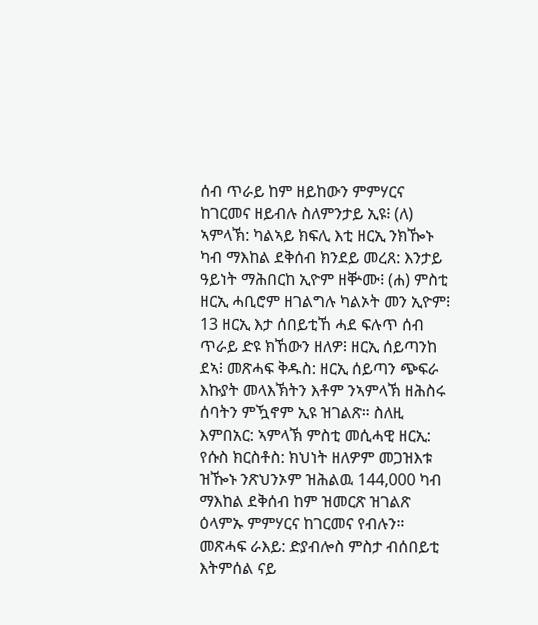ሰብ ጥራይ ከም ዘይከውን ምምሃርና ከገርመና ዘይብሉ ስለምንታይ ኢዩ፧ (ለ) ኣምላኽ: ካልኣይ ክፍሊ እቲ ዘርኢ ንክዀኑ ካብ ማእከል ደቅሰብ ክንደይ መረጸ: እንታይ ዓይነት ማሕበርከ ኢዮም ዘቝሙ፧ (ሐ) ምስቲ ዘርኢ ሓቢሮም ዘገልግሉ ካልኦት መን ኢዮም፧
13 ዘርኢ እታ ሰበይቲኸ ሓደ ፍሉጥ ሰብ ጥራይ ድዩ ክኸውን ዘለዎ፧ ዘርኢ ሰይጣንከ ደኣ፧ መጽሓፍ ቅዱስ: ዘርኢ ሰይጣን ጭፍራ እኩያት መላእኽትን እቶም ንኣምላኽ ዘሕስሩ ሰባትን ምዃኖም ኢዩ ዝገልጽ። ስለዚ እምበአር: ኣምላኽ ምስቲ መሲሓዊ ዘርኢ: የሱስ ክርስቶስ: ክህነት ዘለዎም መጋዝእቱ ዝዀኑ ንጽህንኦም ዝሕልዉ 144,000 ካብ ማእከል ደቅሰብ ከም ዝመርጽ ዝገልጽ ዕላምኡ ምምሃርና ከገርመና የብሉን። መጽሓፍ ራእይ: ድያብሎስ ምስታ ብሰበይቲ እትምሰል ናይ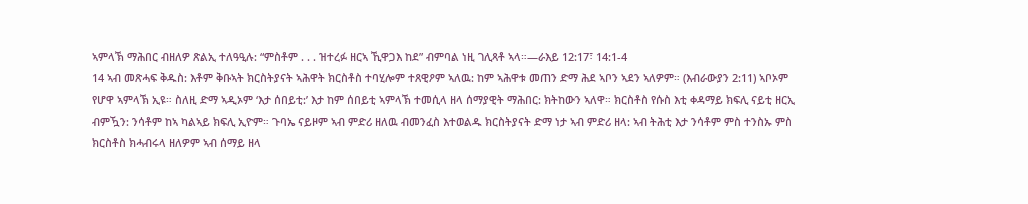ኣምላኽ ማሕበር ብዘለዎ ጽልኢ ተለዓዒሉ: “ምስቶም . . . ዝተረፉ ዘርኣ ኺዋጋእ ከደ” ብምባል ነዚ ገሊጻቶ ኣላ።—ራእይ 12:17፣ 14:1-4
14 ኣብ መጽሓፍ ቅዱስ: እቶም ቅቡኣት ክርስትያናት ኣሕዋት ክርስቶስ ተባሂሎም ተጸዊዖም ኣለዉ: ከም ኣሕዋቱ መጠን ድማ ሕደ ኣቦን ኣደን ኣለዎም። (እብራውያን 2:11) ኣቦኦም የሆዋ ኣምላኽ ኢዩ። ስለዚ ድማ ኣዲኦም ‘እታ ሰበይቲ:’ እታ ከም ሰበይቲ ኣምላኽ ተመሲላ ዘላ ሰማያዊት ማሕበር: ክትከውን ኣለዋ። ክርስቶስ የሱስ እቲ ቀዳማይ ክፍሊ ናይቲ ዘርኢ ብምዃን: ንሳቶም ከኣ ካልኣይ ክፍሊ ኢዮም። ጉባኤ ናይዞም ኣብ ምድሪ ዘለዉ ብመንፈስ እተወልዱ ክርስትያናት ድማ ነታ ኣብ ምድሪ ዘላ: ኣብ ትሕቲ እታ ንሳቶም ምስ ተንስኡ ምስ ክርስቶስ ክሓብሩላ ዘለዎም ኣብ ሰማይ ዘላ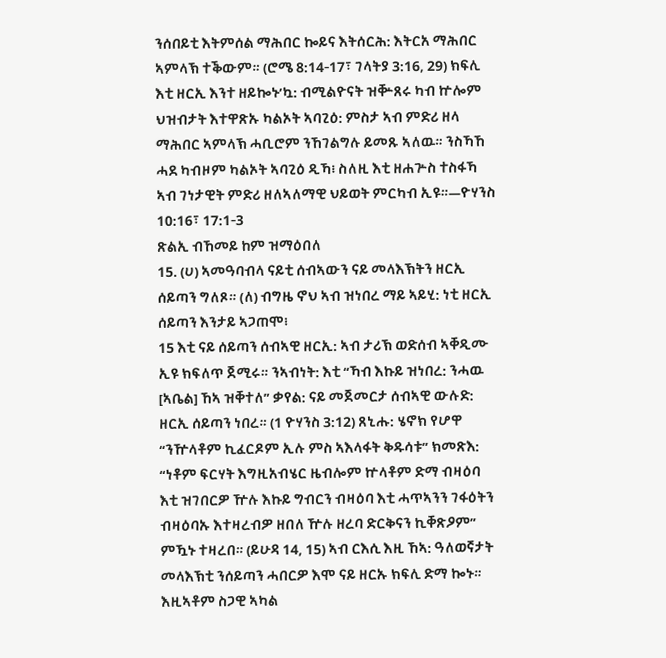ንሰበይቲ እትምሰል ማሕበር ኰይና እትሰርሕ: እትርአ ማሕበር ኣምላኽ ተቕውም። (ሮሜ 8:14-17፣ ገላትያ 3:16, 29) ክፍሊ እቲ ዘርኢ እንተ ዘይኰኑ’ኳ: ብሚልዮናት ዝቝጸሩ ካብ ኵሎም ህዝብታት እተዋጽኡ ካልኦት ኣባጊዕ: ምስታ ኣብ ምድሪ ዘላ ማሕበር ኣምላኽ ሓቢሮም ንኸገልግሉ ይመጹ ኣለዉ። ንስኻኸ ሓደ ካብዞም ካልኦት ኣባጊዕ ዲኻ፧ ስለዚ እቲ ዘሐጕስ ተስፋኻ ኣብ ገነታዊት ምድሪ ዘለኣለማዊ ህይወት ምርካብ ኢዩ።—ዮሃንስ 10:16፣ 17:1-3
ጽልኢ ብኸመይ ከም ዝማዕበለ
15. (ሀ) ኣመዓባብላ ናይቲ ሰብኣውን ናይ መላእኽትን ዘርኢ ሰይጣን ግለጾ። (ለ) ብግዜ ኖህ ኣብ ዝነበረ ማይ ኣይሂ: ነቲ ዘርኢ ሰይጣን እንታይ ኣጋጠሞ፧
15 እቲ ናይ ሰይጣን ሰብኣዊ ዘርኢ: ኣብ ታሪኽ ወድሰብ ኣቐዲሙ ኢዩ ክፍለጥ ጀሚሩ። ንኣብነት: እቲ “ኻብ እኩይ ዝነበረ: ንሓዉ [ኣቤል] ኸኣ ዝቐተለ” ቃየል: ናይ መጀመርታ ሰብኣዊ ውሉድ: ዘርኢ ሰይጣን ነበረ። (1 ዮሃንስ 3:12) ጸኒሑ: ሄኖክ የሆዋ “ንዅላቶም ኪፈርዶም ኢሉ ምስ ኣእላፋት ቅዱሳቱ” ክመጽእ: “ነቶም ፍርሃት እግዚአብሄር ዜብሎም ኵላቶም ድማ ብዛዕባ እቲ ዝገበርዎ ዅሉ እኩይ ግብርን ብዛዕባ እቲ ሓጥኣንን ገፋዕትን ብዛዕባኡ እተዛረብዎ ዘበለ ዅሉ ዘረባ ድርቅናን ኪቐጽዖም” ምዃኑ ተዛረበ። (ይሁዳ 14, 15) ኣብ ርእሲ እዚ ኸኣ: ዓለወኛታት መላእኽቲ ንሰይጣን ሓበርዎ እሞ ናይ ዘርኡ ክፍሊ ድማ ኰኑ። እዚኣቶም ስጋዊ ኣካል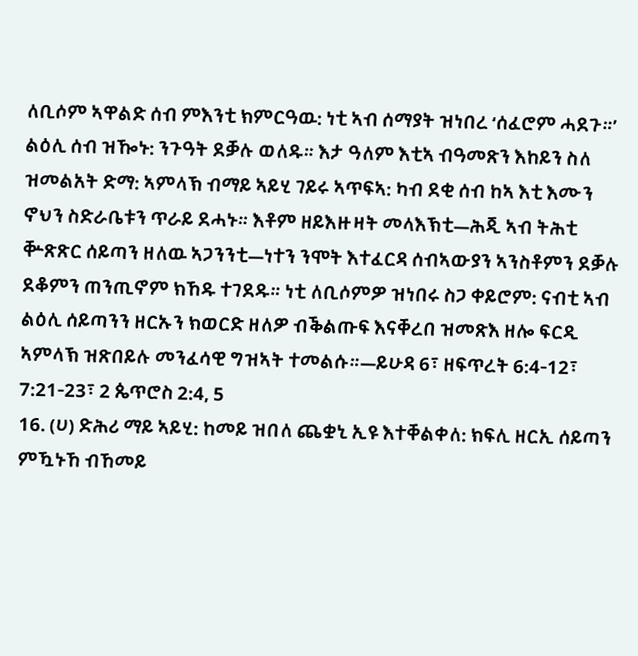ለቢሶም ኣዋልድ ሰብ ምእንቲ ክምርዓዉ: ነቲ ኣብ ሰማያት ዝነበረ ‘ሰፈሮም ሓደጉ።’ ልዕሊ ሰብ ዝዀኑ: ንጉዓት ደቓሉ ወለዱ። እታ ዓለም እቲኣ ብዓመጽን እከይን ስለ ዝመልአት ድማ: ኣምላኽ ብማይ ኣይሂ ገይሩ ኣጥፍኣ: ካብ ደቂ ሰብ ከኣ እቲ እሙን ኖህን ስድራቤቱን ጥራይ ደሓኑ። እቶም ዘይእዙዛት መላእኽቲ—ሕጂ ኣብ ትሕቲ ቝጽጽር ሰይጣን ዘለዉ ኣጋንንቲ—ነተን ንሞት እተፈርዳ ሰብኣውያን ኣንስቶምን ደቓሉ ደቆምን ጠንጢኖም ክኸዱ ተገደዱ። ነቲ ለቢሶምዎ ዝነበሩ ስጋ ቀይሮም: ናብቲ ኣብ ልዕሊ ሰይጣንን ዘርኡን ክወርድ ዘለዎ ብቕልጡፍ እናቐረበ ዝመጽእ ዘሎ ፍርዲ ኣምላኽ ዝጽበይሉ መንፈሳዊ ግዝኣት ተመልሱ።—ይሁዳ 6፣ ዘፍጥረት 6:4-12፣ 7:21-23፣ 2 ጴጥሮስ 2:4, 5
16. (ሀ) ድሕሪ ማይ ኣይሂ: ከመይ ዝበለ ጨቋኒ ኢዩ እተቐልቀለ: ክፍሊ ዘርኢ ሰይጣን ምዃኑኸ ብኸመይ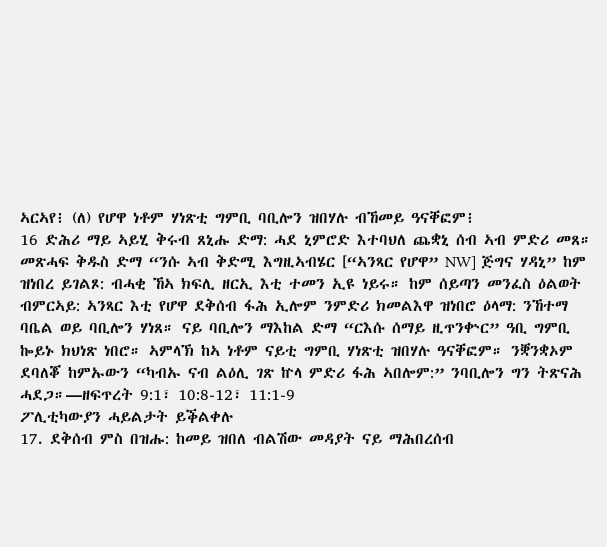ኣርኣየ፧ (ለ) የሆዋ ነቶም ሃነጽቲ ግምቢ ባቢሎን ዝበሃሉ ብኸመይ ዓናቐፎም፧
16 ድሕሪ ማይ ኣይሂ ቅሩብ ጸኒሑ ድማ: ሓደ ኒምሮድ እተባህለ ጨቋኒ ሰብ ኣብ ምድሪ መጸ። መጽሓፍ ቅዱስ ድማ “ንሱ ኣብ ቅድሚ እግዚኣብሄር [“ኣንጻር የሆዋ” NW] ጅግና ሃዳኒ” ከም ዝነበረ ይገልጾ: ብሓቂ ኸኣ ክፍሊ ዘርኢ እቲ ተመን ኢዩ ነይሩ። ከም ሰይጣን መንፈስ ዕልወት ብምርኣይ: ኣንጻር እቲ የሆዋ ደቅሰብ ፋሕ ኢሎም ንምድሪ ክመልእዋ ዝነበሮ ዕላማ: ንኸተማ ባቤል ወይ ባቢሎን ሃነጸ። ናይ ባቢሎን ማእከል ድማ “ርእሱ ሰማይ ዚጥንቍር” ዓቢ ግምቢ ኰይኑ ክህነጽ ነበሮ። ኣምላኽ ከኣ ነቶም ናይቲ ግምቢ ሃነጽቲ ዝበሃሉ ዓናቐፎም። ንቛንቋኦም ደባለቖ ከምኡውን “ካብኡ ናብ ልዕሊ ገጽ ኵላ ምድሪ ፋሕ ኣበሎም:” ንባቢሎን ግን ትጽናሕ ሓደጋ።—ዘፍጥረት 9:1፣ 10:8-12፣ 11:1-9
ፖሊቲካውያን ሓይልታት ይቕልቀሉ
17. ደቅሰብ ምስ በዝሑ: ከመይ ዝበለ ብልሽው መዳያት ናይ ማሕበረሰብ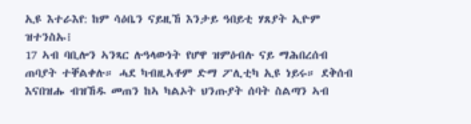ኢዩ እተራእየ: ከም ሳዕቤን ናይዚኸ እንታይ ዓበይቲ ሃጸያት ኢዮም ዝተንስኡ፧
17 ኣብ ባቢሎን ኣንጻር ሉዓላውነት የሆዋ ዝምዕብሉ ናይ ማሕበረሰብ ጠባያት ተቐልቀሉ። ሓደ ካብዚኣቶም ድማ ፖሊቲካ ኢዩ ነይሩ። ደቅሰብ እናበዝሑ ብዝኸዱ መጠን ከኣ ካልኦት ህንጡያት ሰባት ስልጣን ኣብ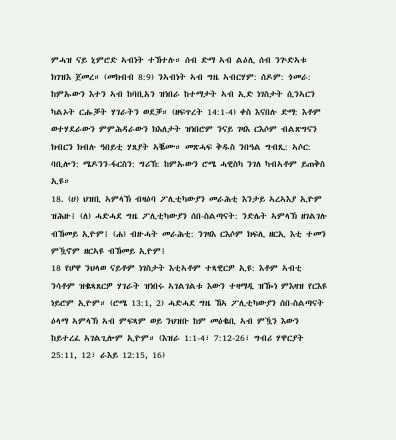ምሓዝ ናይ ኒምሮድ ኣብነት ተኸተሉ። ሰብ ድማ ኣብ ልዕሊ ሰብ ንጕድኣቱ ክገዝእ ጀመረ። (መክብብ 8:9) ንኣብነት ኣብ ግዜ ኣብርሃም: ሰዶም: ጎመራ: ከምኡውን እተን ኣብ ከባቢአን ዝነበራ ከተማታት ኣብ ኢድ ነገስታት ሲንኣርን ካልኦት ርሑቓት ሃገራትን ወደቓ። (ዘፍጥረት 14:1-4) ቀስ እናበሉ ድማ: እቶም ወተሃደራውን ምምሕዳራውን ክእለታት ዝነበሮም ንናይ ገዛእ ርእሶም ብልጽግናን ክብርን ክብሉ ዓበይቲ ሃጸያት ኣቘሙ። መጽሓፍ ቅዱስ ንበዓል ግብጺ: ኣሶር: ባቢሎን: ሜዶንን-ፋርስን: ግሪኽ: ከምኡውን ሮሜ ሓዊስካ ንገለ ካብኣቶም ይጠቅስ ኢዩ።
18. (ሀ) ህዝቢ ኣምላኽ ብዛዕባ ፖሊቲካውያን መራሕቲ እንታይ ኣረኣእያ ኢዮም ዝሕዙ፧ (ለ) ሓድሓደ ግዜ ፖሊቲካውያን ሰበ-ስልጣናት: ንድሌት ኣምላኽ ዘገልገሉ ብኸመይ ኢዮም፧ (ሐ) ብዙሓት መራሕቲ: ንገዛእ ርእሶም ክፍሊ ዘርኢ እቲ ተመን ምዃኖም ዘርኣዩ ብኸመይ ኢዮም፧
18 የሆዋ ንህላወ ናይቶም ነገስታት እቲኣቶም ተጻዊርዎ ኢዩ: እቶም ኣብቲ ንሳቶም ዝቈጻጸርዎ ሃገራት ዝነበሩ ኣገልገልቱ እውን ተዛማዲ ዝዀነ ምእዛዝ የርእዩ ነይሮም ኢዮም። (ሮሜ 13:1, 2) ሓድሓደ ግዜ ኸኣ ፖሊቲካውያን ሰበ-ስልጣናት ዕላማ ኣምላኽ ኣብ ምፍጻም ወይ ንህዝቡ ከም መዕቈቢ ኣብ ምዃን እውን ከይተረፈ ኣገልጊሎም ኢዮም። (እዝራ 1:1-4፣ 7:12-26፣ ግብሪ ሃዋርያት 25:11, 12፣ ራእይ 12:15, 16)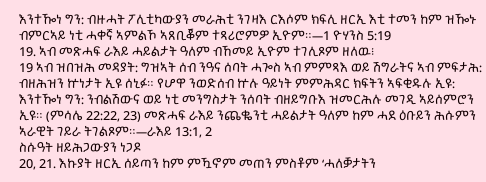እንተዀነ ግን: ብዙሓት ፖሊቲካውያን መራሕቲ ንገዛእ ርእሶም ክፍሊ ዘርኢ እቲ ተመን ከም ዝዀኑ ብምርኣይ ነቲ ሓቀኛ ኣምልኾ ኣጸቢቖም ተጻሪሮምዎ ኢዮም።—1 ዮሃንስ 5:19
19. ኣብ መጽሓፍ ራእይ ሓይልታት ዓለም ብኸመይ ኢዮም ተገሊጾም ዘለዉ፧
19 ኣብ ዝበዝሕ መዳያት: ግዝኣት ሰብ ንዓና ሰባት ሓጐስ ኣብ ምምጻእ ወይ ሽግራትና ኣብ ምፍታሕ: ብዘሕዝን ኵነታት ኢዩ ሰኒፉ። የሆዋ ንወድሰብ ኵሉ ዓይነት ምምሕዳር ክፍትን ኣፍቂዱሉ ኢዩ: እንተዀነ ግን: ንብልሽውና ወይ ነቲ መንግስታት ንሰባት ብዘይግቡእ ዝመርሕሉ መገዲ ኣይሰምሮን ኢዩ። (ምሳሌ 22:22, 23) መጽሓፍ ራእይ ንጨቈንቲ ሓይልታት ዓለም ከም ሓደ ዕቡይን ሕሱምን ኣራዊት ገይራ ትገልጾም።—ራእይ 13:1, 2
ስሱዓት ዘይሕጋውያን ነጋዶ
20, 21. እኩያት ዘርኢ ሰይጣን ከም ምዃኖም መጠን ምስቶም ‘ሓለቓታትን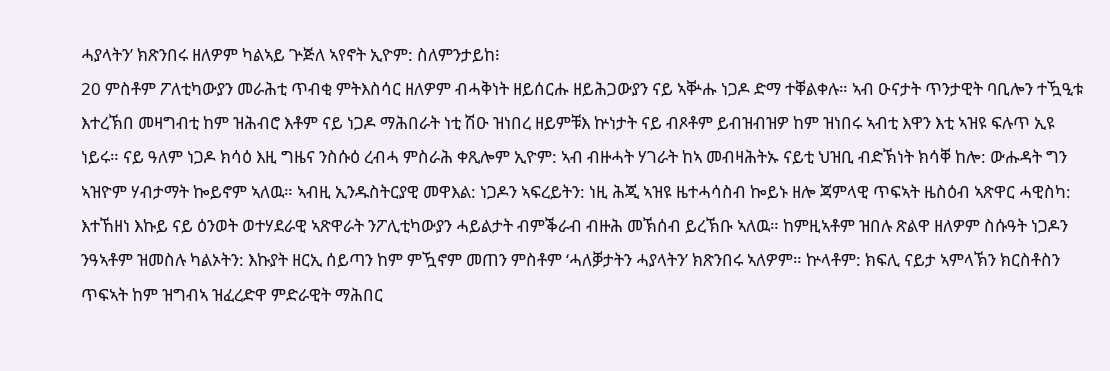ሓያላትን’ ክጽንበሩ ዘለዎም ካልኣይ ጕጅለ ኣየኖት ኢዮም: ስለምንታይከ፧
20 ምስቶም ፖለቲካውያን መራሕቲ ጥብቂ ምትእስሳር ዘለዎም ብሓቅነት ዘይሰርሑ ዘይሕጋውያን ናይ ኣቝሑ ነጋዶ ድማ ተቐልቀሉ። ኣብ ዑናታት ጥንታዊት ባቢሎን ተዃዒቱ እተረኽበ መዛግብቲ ከም ዝሕብሮ እቶም ናይ ነጋዶ ማሕበራት ነቲ ሽዑ ዝነበረ ዘይምቹእ ኵነታት ናይ ብጾቶም ይብዝብዝዎ ከም ዝነበሩ ኣብቲ እዋን እቲ ኣዝዩ ፍሉጥ ኢዩ ነይሩ። ናይ ዓለም ነጋዶ ክሳዕ እዚ ግዜና ንስሱዕ ረብሓ ምስራሕ ቀጺሎም ኢዮም: ኣብ ብዙሓት ሃገራት ከኣ መብዛሕትኡ ናይቲ ህዝቢ ብድኽነት ክሳቐ ከሎ: ውሑዳት ግን ኣዝዮም ሃብታማት ኰይኖም ኣለዉ። ኣብዚ ኢንዱስትርያዊ መዋእል: ነጋዶን ኣፍረይትን: ነዚ ሕጂ ኣዝዩ ዜተሓሳስብ ኰይኑ ዘሎ ጃምላዊ ጥፍኣት ዜስዕብ ኣጽዋር ሓዊስካ: እተኸዘነ እኩይ ናይ ዕንወት ወተሃደራዊ ኣጽዋራት ንፖሊቲካውያን ሓይልታት ብምቕራብ ብዙሕ መኽሰብ ይረኽቡ ኣለዉ። ከምዚኣቶም ዝበሉ ጽልዋ ዘለዎም ስሱዓት ነጋዶን ንዓኣቶም ዝመስሉ ካልኦትን: እኩያት ዘርኢ ሰይጣን ከም ምዃኖም መጠን ምስቶም ‘ሓለቓታትን ሓያላትን’ ክጽንበሩ ኣለዎም። ኵላቶም: ክፍሊ ናይታ ኣምላኽን ክርስቶስን ጥፍኣት ከም ዝግብኣ ዝፈረድዋ ምድራዊት ማሕበር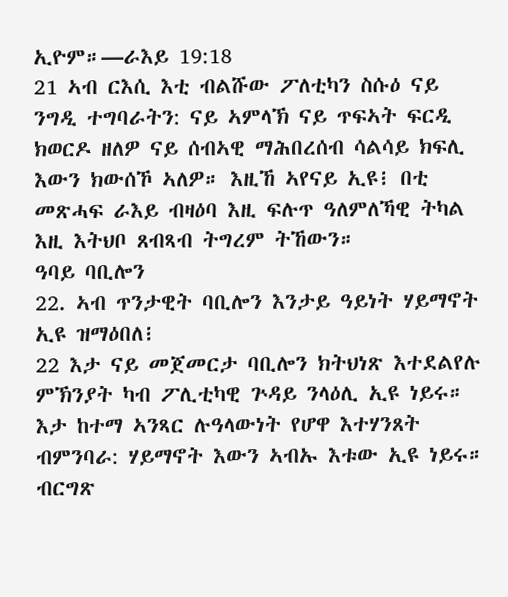ኢዮም።—ራእይ 19:18
21 ኣብ ርእሲ እቲ ብልሹው ፖለቲካን ስሱዕ ናይ ንግዲ ተግባራትን: ናይ ኣምላኽ ናይ ጥፍኣት ፍርዲ ክወርዶ ዘለዎ ናይ ሰብኣዊ ማሕበረሰብ ሳልሳይ ክፍሊ እውን ክውሰኾ ኣለዎ። እዚኸ ኣየናይ ኢዩ፧ በቲ መጽሓፍ ራእይ ብዛዕባ እዚ ፍሉጥ ዓለምለኻዊ ትካል እዚ እትህቦ ጸብጻብ ትግረም ትኸውን።
ዓባይ ባቢሎን
22. ኣብ ጥንታዊት ባቢሎን እንታይ ዓይነት ሃይማኖት ኢዩ ዝማዕበለ፧
22 እታ ናይ መጀመርታ ባቢሎን ክትህነጽ እተደልየሉ ምኽንያት ካብ ፖሊቲካዊ ጕዳይ ንላዕሊ ኢዩ ነይሩ። እታ ከተማ ኣንጻር ሉዓላውነት የሆዋ እተሃንጸት ብምንባራ: ሃይማኖት እውን ኣብኡ እቱው ኢዩ ነይሩ። ብርግጽ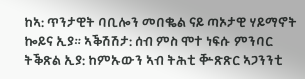ከኣ: ጥንታዊት ባቢሎን መበቈል ናይ ጣኦታዊ ሃይማኖት ኰይና ኢያ። ኣቕሽሽታ: ሰብ ምስ ሞተ ነፍሱ ምንባር ትቕጽል ኢያ: ከምኡውን ኣብ ትሕቲ ቝጽጽር ኣጋንንቲ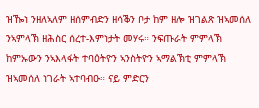ዝዀነ ንዘለኣለም ዘሰምብድን ዘሳቕን ቦታ ከም ዘሎ ዝገልጽ ዝኣመሰለ ንኣምላኽ ዘሕስር ሰረተ-እምነታት መሃሩ። ንፍጡራት ምምላኽ ከምኡውን ንኣእላፋት ተባዕትዮን ኣንስትዮን ኣማልኽቲ ምምላኽ ዝኣመሰለ ነገራት ኣተባብዑ። ናይ ምድርን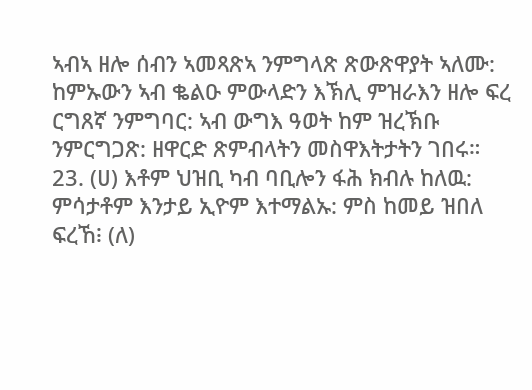ኣብኣ ዘሎ ሰብን ኣመጻጽኣ ንምግላጽ ጽውጽዋያት ኣለሙ: ከምኡውን ኣብ ቈልዑ ምውላድን እኽሊ ምዝራእን ዘሎ ፍረ ርግጸኛ ንምግባር: ኣብ ውግእ ዓወት ከም ዝረኽቡ ንምርግጋጽ: ዘዋርድ ጽምብላትን መስዋእትታትን ገበሩ።
23. (ሀ) እቶም ህዝቢ ካብ ባቢሎን ፋሕ ክብሉ ከለዉ: ምሳታቶም እንታይ ኢዮም እተማልኡ: ምስ ከመይ ዝበለ ፍረኸ፧ (ለ)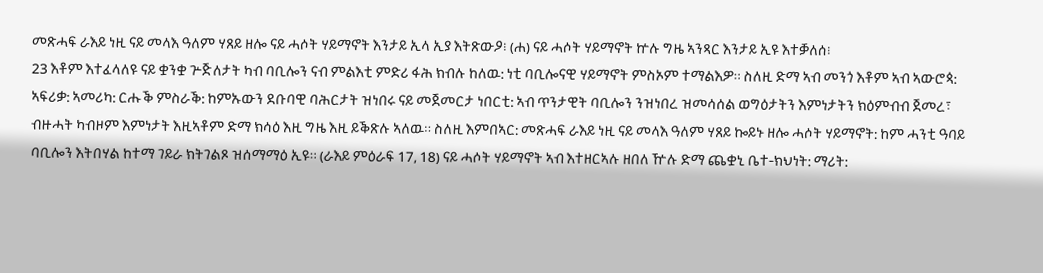መጽሓፍ ራእይ ነዚ ናይ መላእ ዓለም ሃጸይ ዘሎ ናይ ሓሶት ሃይማኖት እንታይ ኢላ ኢያ እትጽውዖ፧ (ሐ) ናይ ሓሶት ሃይማኖት ኵሉ ግዜ ኣንጻር እንታይ ኢዩ እተቓለሰ፧
23 እቶም እተፈላለዩ ናይ ቋንቋ ጕጅለታት ካብ ባቢሎን ናብ ምልእቲ ምድሪ ፋሕ ክብሉ ከለዉ: ነቲ ባቢሎናዊ ሃይማኖት ምስኦም ተማልእዎ። ስለዚ ድማ ኣብ መንጎ እቶም ኣብ ኣውሮጳ: ኣፍሪቃ: ኣመሪካ: ርሑቕ ምስራቕ: ከምኡውን ደቡባዊ ባሕርታት ዝነበሩ ናይ መጀመርታ ነበርቲ: ኣብ ጥንታዊት ባቢሎን ንዝነበረ ዝመሳሰል ወግዕታትን እምነታትን ክዕምብብ ጀመረ፣ ብዙሓት ካብዞም እምነታት እዚኣቶም ድማ ክሳዕ እዚ ግዜ እዚ ይቕጽሉ ኣለዉ። ስለዚ እምበኣር: መጽሓፍ ራእይ ነዚ ናይ መላእ ዓለም ሃጸይ ኰይኑ ዘሎ ሓሶት ሃይማኖት: ከም ሓንቲ ዓባይ ባቢሎን እትበሃል ከተማ ገይራ ክትገልጾ ዝሰማማዕ ኢዩ። (ራእይ ምዕራፍ 17, 18) ናይ ሓሶት ሃይማኖት ኣብ እተዘርኣሉ ዘበለ ዅሉ ድማ ጨቋኒ ቤተ-ክህነት: ማሪት: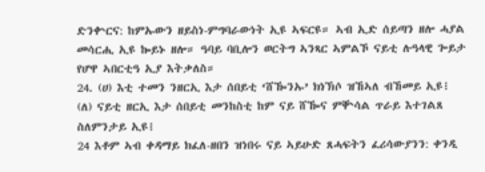ድንቍርና: ከምኡውን ዘይስነ-ምግባራውነት ኢዩ ኣፍርዩ። ኣብ ኢድ ሰይጣን ዘሎ ሓያል መሳርሒ ኢዩ ኰይኑ ዘሎ። ዓባይ ባቢሎን ወርትግ ኣንጻር ኣምልኾ ናይቲ ሉዓላዊ ጐይታ የሆዋ ኣበርቲዓ ኢያ እትቃለስ።
24. (ሀ) እቲ ተመን ንዘርኢ እታ ሰበይቲ ‘ሸዀንኡ’ ክነኽሶ ዝኸኣለ ብኸመይ ኢዩ፧ (ለ) ናይቲ ዘርኢ እታ ሰበይቲ መንከስቲ ከም ናይ ሸዀና ምቝሳል ጥራይ እተገልጸ ስለምንታይ ኢዩ፧
24 እቶም ኣብ ቀዳማይ ክፈለ-ዘበን ዝነበሩ ናይ ኣይሁድ ጸሓፍትን ፈሪሳውያንን: ቀንዲ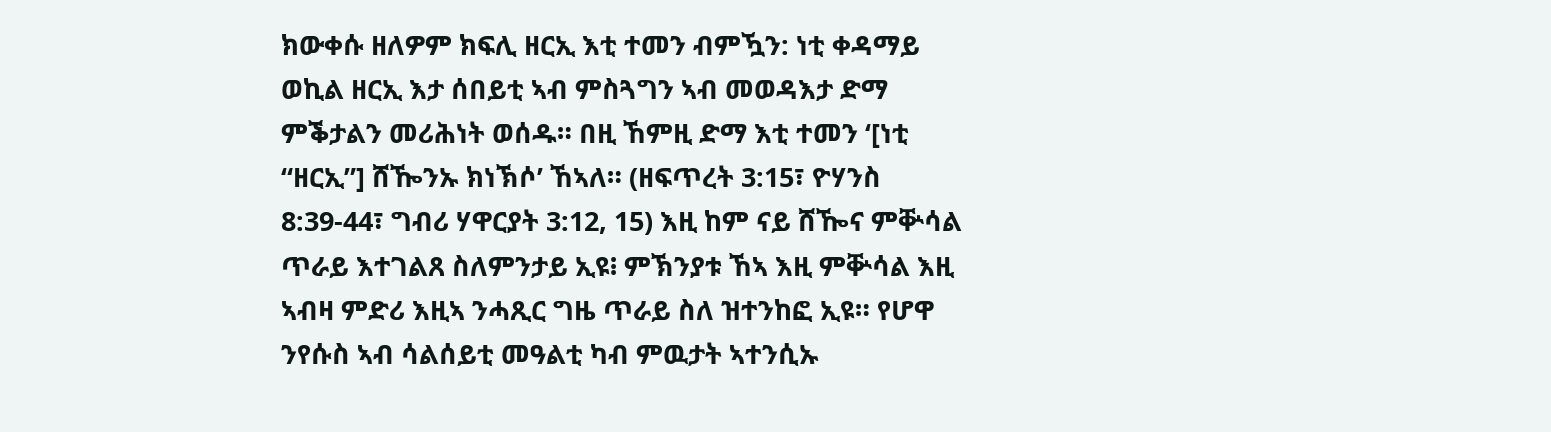ክውቀሱ ዘለዎም ክፍሊ ዘርኢ እቲ ተመን ብምዃን: ነቲ ቀዳማይ ወኪል ዘርኢ እታ ሰበይቲ ኣብ ምስጓግን ኣብ መወዳእታ ድማ ምቕታልን መሪሕነት ወሰዱ። በዚ ኸምዚ ድማ እቲ ተመን ‘[ነቲ “ዘርኢ”] ሸዀንኡ ክነኽሶ’ ኸኣለ። (ዘፍጥረት 3:15፣ ዮሃንስ 8:39-44፣ ግብሪ ሃዋርያት 3:12, 15) እዚ ከም ናይ ሸዀና ምቝሳል ጥራይ እተገልጸ ስለምንታይ ኢዩ፧ ምኽንያቱ ኸኣ እዚ ምቝሳል እዚ ኣብዛ ምድሪ እዚኣ ንሓጺር ግዜ ጥራይ ስለ ዝተንከፎ ኢዩ። የሆዋ ንየሱስ ኣብ ሳልሰይቲ መዓልቲ ካብ ምዉታት ኣተንሲኡ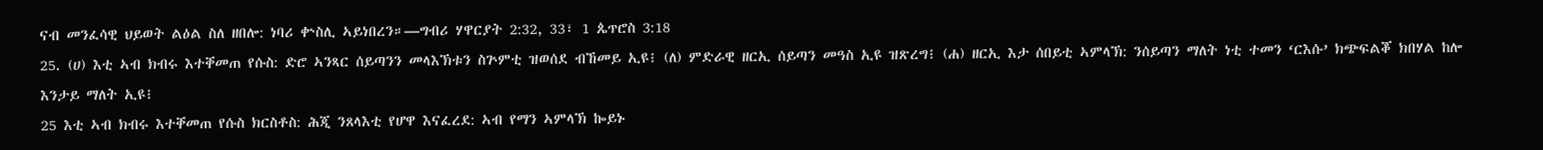ናብ መንፈሳዊ ህይወት ልዕል ስለ ዘበሎ: ነባሪ ቍስሊ ኣይነበረን።—ግብሪ ሃዋርያት 2:32, 33፣ 1 ጴጥሮስ 3:18
25. (ሀ) እቲ ኣብ ክብሩ እተቐመጠ የሱስ: ድሮ ኣንጻር ሰይጣንን መላእኽቱን ስጕምቲ ዝወሰደ ብኸመይ ኢዩ፧ (ለ) ምድራዊ ዘርኢ ሰይጣን መዓስ ኢዩ ዝጽረግ፧ (ሐ) ዘርኢ እታ ሰበይቲ ኣምላኽ: ንሰይጣን ማለት ነቲ ተመን ‘ርእሱ’ ክጭፍልቖ ክበሃል ከሎ እንታይ ማለት ኢዩ፧
25 እቲ ኣብ ክብሩ እተቐመጠ የሱስ ክርስቶስ: ሕጂ ንጸላእቲ የሆዋ እናፈረደ: ኣብ የማን ኣምላኽ ኰይኑ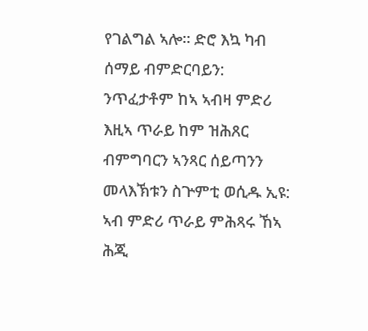የገልግል ኣሎ። ድሮ እኳ ካብ ሰማይ ብምድርባይን: ንጥፈታቶም ከኣ ኣብዛ ምድሪ እዚኣ ጥራይ ከም ዝሕጸር ብምግባርን ኣንጻር ሰይጣንን መላእኽቱን ስጕምቲ ወሲዱ ኢዩ: ኣብ ምድሪ ጥራይ ምሕጻሩ ኸኣ ሕጂ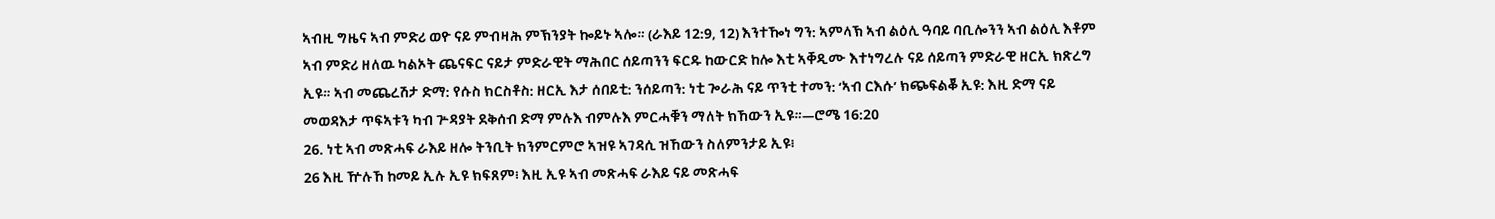ኣብዚ ግዜና ኣብ ምድሪ ወዮ ናይ ምብዛሕ ምኽንያት ኰይኑ ኣሎ። (ራእይ 12:9, 12) እንተዀነ ግን: ኣምላኽ ኣብ ልዕሊ ዓባይ ባቢሎንን ኣብ ልዕሊ እቶም ኣብ ምድሪ ዘለዉ ካልኦት ጨናፍር ናይታ ምድራዊት ማሕበር ሰይጣንን ፍርዱ ከውርድ ከሎ እቲ ኣቐዲሙ እተነግረሉ ናይ ሰይጣን ምድራዊ ዘርኢ ክጽረግ ኢዩ። ኣብ መጨረሽታ ድማ: የሱስ ክርስቶስ: ዘርኢ እታ ሰበይቲ: ንሰይጣን: ነቲ ጐራሕ ናይ ጥንቲ ተመን: ‘ኣብ ርእሱ’ ክጭፍልቖ ኢዩ: እዚ ድማ ናይ መወዳእታ ጥፍኣቱን ካብ ጕዳያት ደቅሰብ ድማ ምሉእ ብምሉእ ምርሓቑን ማለት ክኸውን ኢዩ።—ሮሜ 16:20
26. ነቲ ኣብ መጽሓፍ ራእይ ዘሎ ትንቢት ክንምርምሮ ኣዝዩ ኣገዳሲ ዝኸውን ስለምንታይ ኢዩ፧
26 እዚ ዅሉኸ ከመይ ኢሉ ኢዩ ክፍጸም፧ እዚ ኢዩ ኣብ መጽሓፍ ራእይ ናይ መጽሓፍ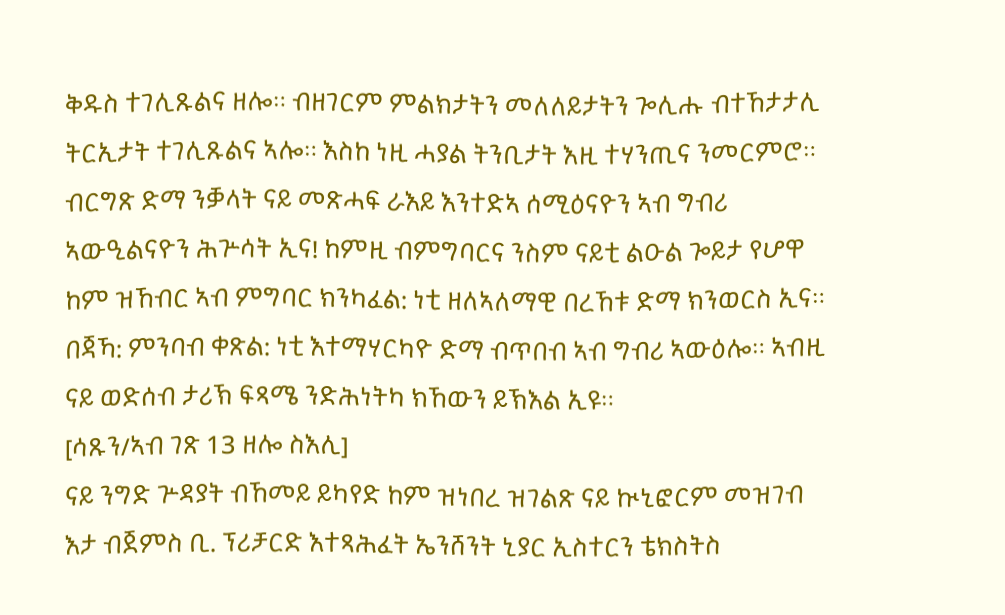ቅዱስ ተገሊጹልና ዘሎ። ብዘገርም ምልክታትን መለለይታትን ጐሊሑ ብተኸታታሊ ትርኢታት ተገሊጹልና ኣሎ። እስከ ነዚ ሓያል ትንቢታት እዚ ተሃንጢና ንመርምሮ። ብርግጽ ድማ ንቓላት ናይ መጽሓፍ ራእይ እንተድኣ ሰሚዕናዮን ኣብ ግብሪ ኣውዒልናዮን ሕጕሳት ኢና! ከምዚ ብምግባርና ንስም ናይቲ ልዑል ጐይታ የሆዋ ከም ዝኸብር ኣብ ምግባር ክንካፈል: ነቲ ዘለኣለማዊ በረኸቱ ድማ ክንወርስ ኢና። በጃኻ: ምንባብ ቀጽል: ነቲ እተማሃርካዮ ድማ ብጥበብ ኣብ ግብሪ ኣውዕሎ። ኣብዚ ናይ ወድሰብ ታሪኽ ፍጻሜ ንድሕነትካ ክኸውን ይኽእል ኢዩ።
[ሳጹን/ኣብ ገጽ 13 ዘሎ ስእሊ]
ናይ ንግድ ጕዳያት ብኸመይ ይካየድ ከም ዝነበረ ዝገልጽ ናይ ኲኒፎርም መዝገብ
እታ ብጀምስ ቢ. ፕሪቻርድ እተጻሕፈት ኤንሸንት ኒያር ኢስተርን ቴክስትስ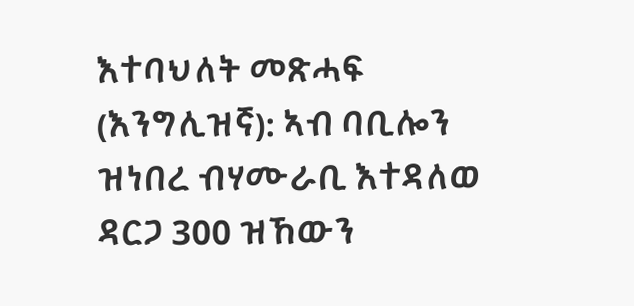እተባህለት መጽሓፍ (እንግሊዝኛ): ኣብ ባቢሎን ዝነበረ ብሃሙራቢ እተዳለወ ዳርጋ 300 ዝኸውን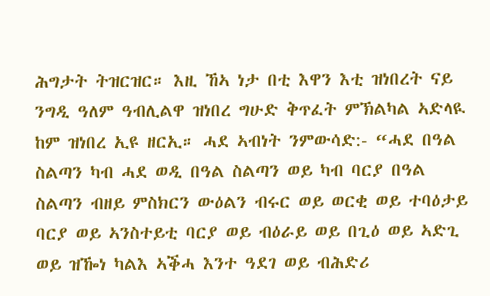ሕግታት ትዝርዝር። እዚ ኸኣ ነታ በቲ እዋን እቲ ዝነበረት ናይ ንግዲ ዓለም ዓብሊልዋ ዝነበረ ግሁድ ቅጥፈት ምኽልካል ኣድላዪ ከም ዝነበረ ኢዩ ዘርኢ። ሓደ ኣብነት ንምውሳድ:- “ሓደ በዓል ስልጣን ካብ ሓደ ወዲ በዓል ስልጣን ወይ ካብ ባርያ በዓል ስልጣን ብዘይ ምስክርን ውዕልን ብሩር ወይ ወርቂ ወይ ተባዕታይ ባርያ ወይ ኣንስተይቲ ባርያ ወይ ብዕራይ ወይ በጊዕ ወይ ኣድጊ ወይ ዝዀነ ካልእ ኣቕሓ እንተ ዓደገ ወይ ብሕድሪ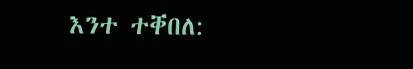እንተ ተቐበለ: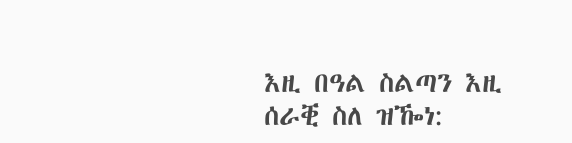እዚ በዓል ስልጣን እዚ ሰራቒ ስለ ዝዀነ: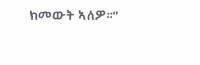ክመውት ኣለዎ።”